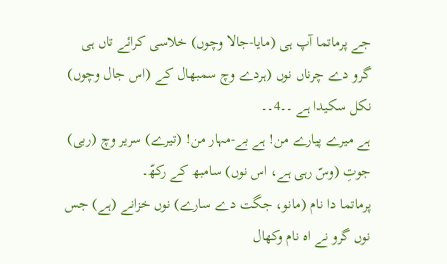جے پرماتما آپ ہی (مایا-جالا وچوں) خلاسی کرائے تاں ہی گرو دے چرناں نوں (ہردے وچ سمبھال کے (اس جال وچوں) نکل سکیدا ہے ۔۔4۔۔
ہے میرے پیارے من! ہے بے-مہار من! (تیرے) سریر وچ (ربی) جوتِ (وسّ رہی ہے، اس نوں) سامبھ کے رکھّ۔
پرماتما دا نام (مانو، جگت دے سارے) نوں خزانے (ہے) جس نوں گرو نے اہ نام وکھال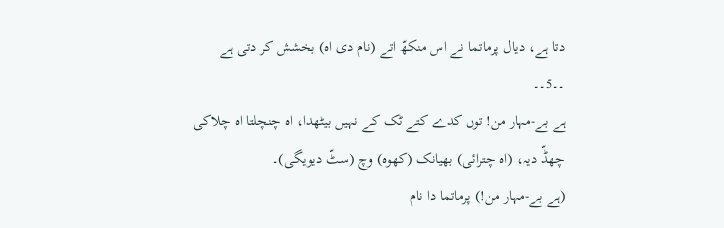دتا ہے، دیال پرماتما نے اس منکھّ اتے (نام دی اہ) بخشش کر دتی ہے ۔۔5۔۔
ہے بے-مہار من! توں کدے کتے ٹک کے نہیں بیٹھدا، اہ چنچلتا اہ چلاکی چھڈّ دیہ، (اہ چترائی) بھیانک (کھوہ) وچ (سٹّ دیویگی)۔
(ہے بے-مہار من!) پرماتما دا نام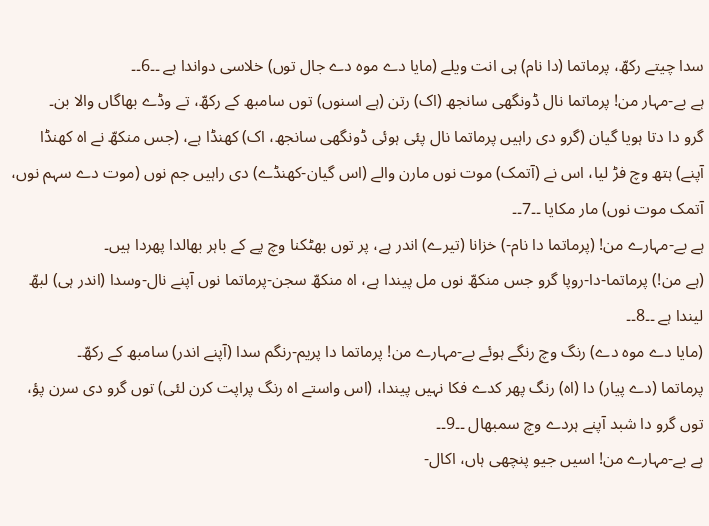سدا چیتے رکھّ، پرماتما (دا نام) ہی انت ویلے (مایا دے موہ دے جال توں) خلاسی دواندا ہے ۔۔6۔۔
ہے بے-مہار من! پرماتما نال ڈونگھی سانجھ (اک) رتن (ہے اسنوں) توں سامبھ کے رکھّ، تے وڈے بھاگاں والا بن۔
گرو دا دتا ہویا گیان (گرو دی راہیں پرماتما نال پئی ہوئی ڈونگھی سانجھ، اک) کھنڈا ہے، (جس منکھّ نے اہ کھنڈا آپنے) ہتھ وچ فڑ لیا، اس نے (آتمک) موت نوں مارن والے (اس گیان-کھنڈے) دی راہیں جم نوں (موت دے سہم نوں، آتمک موت نوں) مار مکایا ۔۔7۔۔
ہے بے-مہارے من! (پرماتما دا نام-) خزانا (تیرے) اندر ہے، پر توں بھٹکنا وچ پے کے باہر بھالدا پھردا ہیں۔
(ہے من!) پرماتما-دا-روپا گرو جس منکھّ نوں مل پیندا ہے، اہ منکھّ سجن-پرماتما نوں آپنے نال-وسدا (اندر ہی) لبھّ لیندا ہے ۔۔8۔۔
(مایا دے موہ دے) رنگ وچ رنگے ہوئے بے-مہارے من! پرماتما دا پریم-رنگم سدا (آپنے اندر) سامبھ کے رکھّ۔
پرماتما (دے پیار) دا (اہ) رنگ پھر کدے فکا نہیں پیندا، (اس واستے اہ رنگ پراپت کرن لئی) توں گرو دی سرن پؤ، توں گرو دا شبد آپنے ہردے وچ سمبھال ۔۔9۔۔
ہے بے-مہارے من! اسیں جیو پنچھی ہاں، اکال-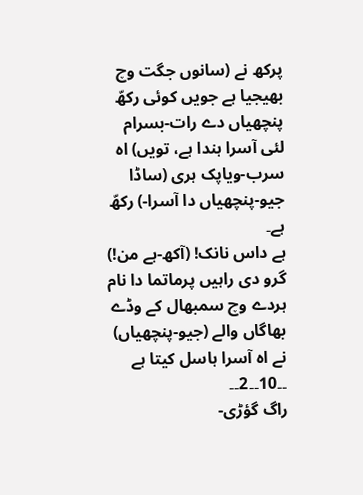پرکھ نے (سانوں جگت وچ بھیجیا ہے جویں کوئی رکھّ پنچھیاں دے رات-بسرام لئی آسرا ہندا ہے، تویں) اہ سرب-ویاپک ہری (ساڈا جیو-پنچھیاں دا آسرا-) رکھّ ہے۔
ہے داس نانک! (آکھ-ہے من!) گرو دی راہیں پرماتما دا نام ہردے وچ سمبھال کے وڈے بھاگاں والے (جیو-پنچھیاں) نے اہ آسرا ہاسل کیتا ہے ۔۔10۔۔2۔۔
راگ گؤڑی-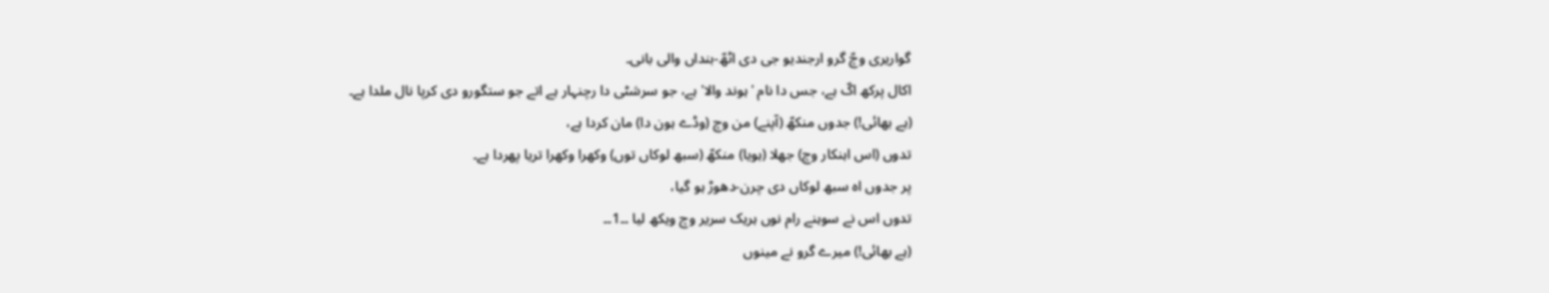گواریری وچّ گرو ارجندیو جی دی اٹھّ-بنداں والی بانی۔
اکال پرکھ اکّ ہے، جس دا نام 'ہوند والا' ہے، جو سرشٹی دا رچنہار ہے اتے جو ستگورو دی کرپا نال ملدا ہے۔
(ہے بھائی!) جدوں منکھّ (آپنے) من وچ (وڈے ہون دا) مان کردا ہے،
تدوں (اس اہنکار وچ) جھلا (ہویا) منکھّ (سبھ لوکاں توں) وکھرا وکھرا تریا پھردا ہے۔
پر جدوں اہ سبھ لوکاں دی چرن-دھوڑ ہو گیا،
تدوں اس نے سوہنے رام نوں ہریک سریر وچ ویکھ لیا ۔۔1۔۔
(ہے بھائی!) میرے گرو نے مینوں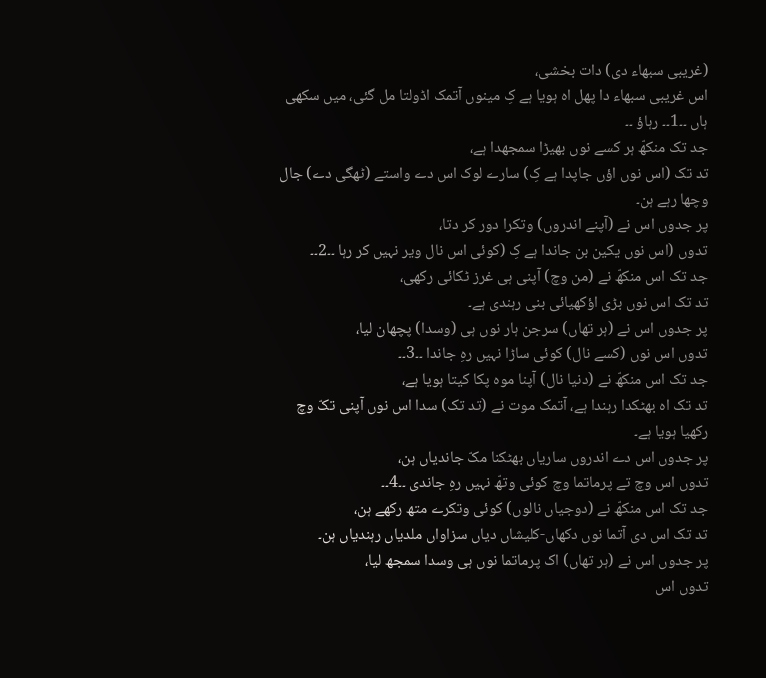(غریبی سبھاء دی) دات بخشی،
اس غریبی سبھاء دا پھل اہ ہویا ہے کِ مینوں آتمک اڈولتا مل گئی، میں سکھی ہاں ۔۔1۔۔ رہاؤ ۔۔
جد تک منکھّ ہر کسے نوں بھیڑا سمجھدا ہے،
تد تک (اس نوں اؤں جاپدا ہے کِ) سارے لوک اس دے واستے (ٹھگی دے) جال وچھا رہے ہن۔
پر جدوں اس نے (آپنے اندروں) وتکرا دور کر دتا،
تدوں (اس نوں یکین بن جاندا ہے کِ (کوئی اس نال ویر نہیں کر رہا ۔۔2۔۔
جد تک اس منکھّ نے (من وچ) آپنی ہی غرز ٹکائی رکھی،
تد تک اس نوں بڑی اؤکھیائی بنی رہندی ہے۔
پر جدوں اس نے (ہر تھاں) سرجن ہار نوں ہی (وسدا) پچھان لیا،
تدوں اس نوں (کسے نال) کوئی ساڑا نہیں رہِ جاندا ۔۔3۔۔
جد تک اس منکھّ نے (دنیا نال) آپنا موہ پکا کیتا ہویا ہے،
تد تک اہ بھٹکدا رہندا ہے، آتمک موت نے (تد تک) سدا اس نوں آپنی تکّ وچ رکھیا ہویا ہے۔
پر جدوں اس دے اندروں ساریاں بھٹکنا مکّ جاندیاں ہن،
تدوں اس وچ تے پرماتما وچ کوئی وتھّ نہیں رہِ جاندی ۔۔4۔۔
جد تک اس منکھّ نے (دوجیاں نالوں) کوئی وتکرے متھ رکھے ہن،
تد تک اس دی آتما نوں دکھاں-کلیشاں دیاں سزاواں ملدیاں رہندیاں ہن۔
پر جدوں اس نے (ہر تھاں) اک پرماتما نوں ہی وسدا سمجھ لیا،
تدوں اس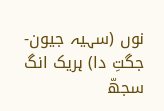نوں (سہیہ جیون-جگتِ دا) ہریک انگ سجھّ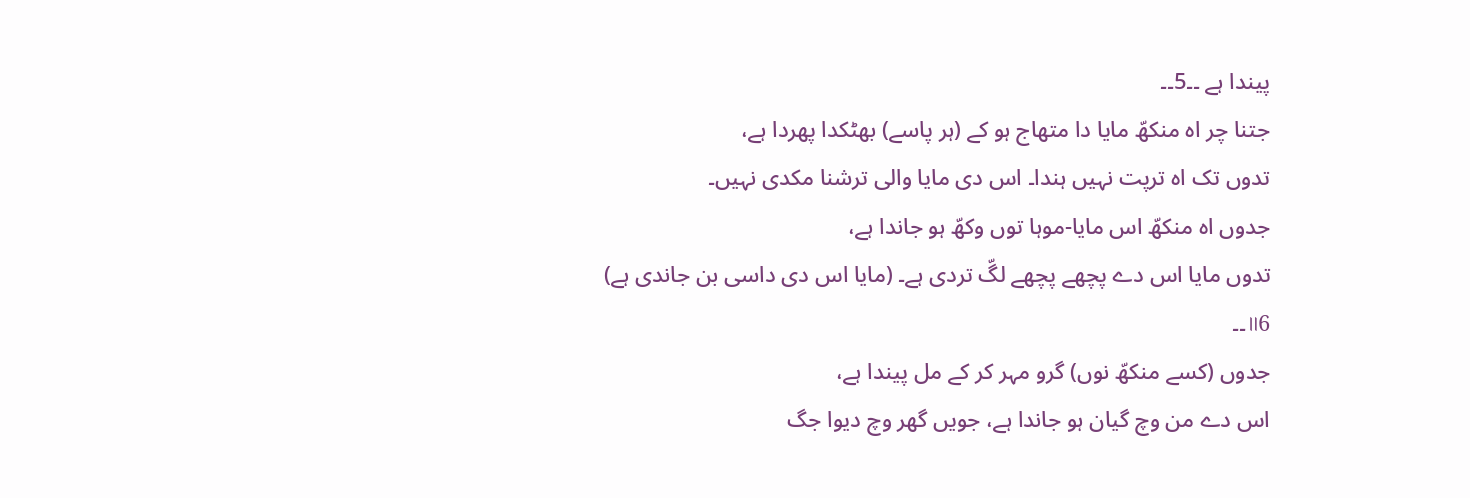پیندا ہے ۔۔5۔۔
جتنا چر اہ منکھّ مایا دا متھاج ہو کے (ہر پاسے) بھٹکدا پھردا ہے،
تدوں تک اہ ترپت نہیں ہندا۔ اس دی مایا والی ترشنا مکدی نہیں۔
جدوں اہ منکھّ اس مایا-موہا توں وکھّ ہو جاندا ہے،
تدوں مایا اس دے پچھے پچھے لگّ تردی ہے۔ (مایا اس دی داسی بن جاندی ہے) ॥6۔۔
جدوں (کسے منکھّ نوں) گرو مہر کر کے مل پیندا ہے،
اس دے من وچ گیان ہو جاندا ہے، جویں گھر وچ دیوا جگ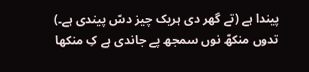پیندا ہے (تے گھر دی ہریک چیز دسّ پیندی ہے۔)
تدوں منکھّ نوں سمجھ پے جاندی ہے کِ منکھا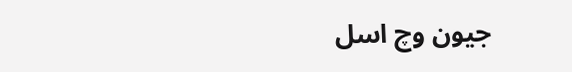جیون وچ اسل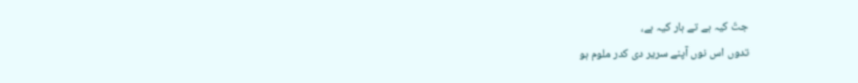جتّ کیہ ہے تے ہار کیہ ہے،
تدوں اس نوں آپنے سریر دی کدر ملوم ہو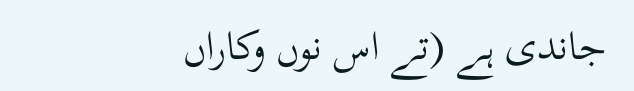جاندی ہے (تے اس نوں وکاراں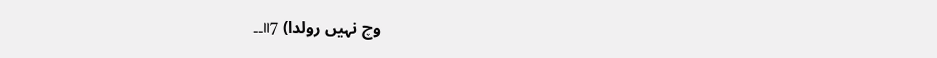وچ نہیں رولدا) ॥7۔۔